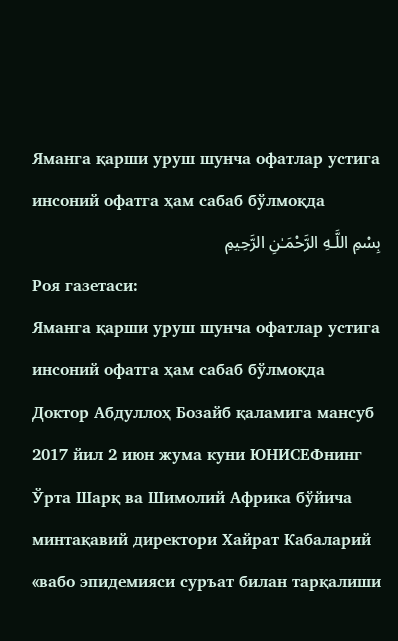Яманга қарши уруш шунча офатлар устига инсоний офатга ҳам сабаб бўлмоқда
بِسْمِ اللَّـهِ الرَّحْمَـٰنِ الرَّحِيمِ
Роя газетаси:
Яманга қарши уруш шунча офатлар устига инсоний офатга ҳам сабаб бўлмоқда
Доктор Абдуллоҳ Бозайб қаламига мансуб
2017 йил 2 июн жума куни ЮНИСЕФнинг Ўрта Шарқ ва Шимолий Африка бўйича минтақавий директори Хайрат Кабаларий «вабо эпидемияси суръат билан тарқалиши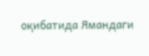оқибатида Ямандаги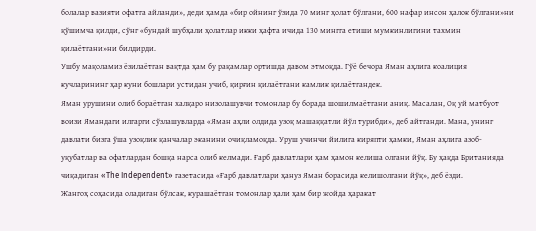болалар вазияти офатга айланди», деди ҳамда «бир ойнинг ўзида 70 минг ҳолат бўлгани, 600 нафар инсон ҳалок бўлгани»ни қўшимча қилди, сўнг «бундай шубҳали ҳолатлар икки ҳафта ичида 130 мингга етиши мумкинлигини тахмин қилаётгани»ни билдирди.
Ушбу мақоламиз ёзилаётган вақтда ҳам бу рақамлар ортишда давом этмоқда. Гўё бечора Яман аҳлига коалиция кучларининг ҳар куни бошлари устидан учиб, қирғин қилаётгани камлик қилаётгандек.
Яман урушини олиб бораётган халқаро низолашувчи томонлар бу борада шошилмаётгани аниқ. Масалан, Оқ уй матбуот воизи Ямандаги илгарги сўзлашувларда «Яман аҳли олдида узоқ машаққатли йўл турибди», деб айтганди. Мана, унинг давлати бизга ўша узоқлик қанчалар эканини очиқламоқда. Уруш учинчи йилига киряпти ҳамки, Яман аҳлига азоб-уқубатлар ва офатлардан бошқа нарса олиб келмади. Ғарб давлатлари ҳам ҳамон келиша олгани йўқ. Бу ҳақда Британияда чиқадиган «The Independent» газетасида «Ғарб давлатлари ҳануз Яман борасида келишолгани йўқ», деб ёзди.
Жангоҳ соҳасида оладиган бўлсак, курашаётган томонлар ҳали ҳам бир жойда ҳаракат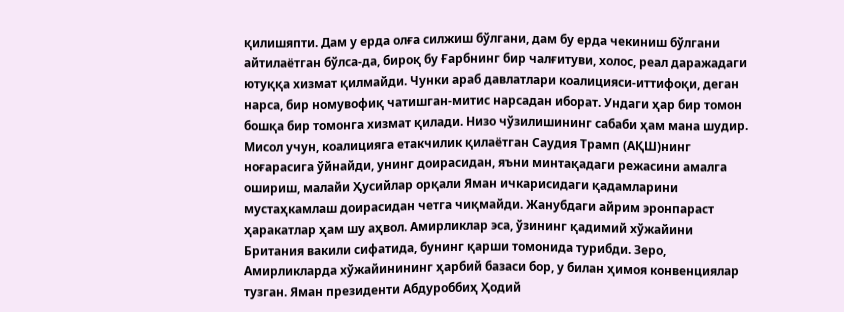қилишяпти. Дам у ерда олға силжиш бўлгани, дам бу ерда чекиниш бўлгани айтилаётган бўлса-да, бироқ бу Ғарбнинг бир чалғитуви, холос, реал даражадаги ютуққа хизмат қилмайди. Чунки араб давлатлари коалицияси-иттифоқи, деган нарса, бир номувофиқ чатишган-митис нарсадан иборат. Ундаги ҳар бир томон бошқа бир томонга хизмат қилади. Низо чўзилишининг сабаби ҳам мана шудир. Мисол учун, коалицияга етакчилик қилаётган Саудия Трамп (АҚШ)нинг ноғарасига ўйнайди, унинг доирасидан, яъни минтақадаги режасини амалга ошириш, малайи Ҳусийлар орқали Яман ичкарисидаги қадамларини мустаҳкамлаш доирасидан четга чиқмайди. Жанубдаги айрим эронпараст ҳаракатлар ҳам шу аҳвол. Амирликлар эса, ўзининг қадимий хўжайини Британия вакили сифатида, бунинг қарши томонида турибди. Зеро, Амирликларда хўжайинининг ҳарбий базаси бор, у билан ҳимоя конвенциялар тузган. Яман президенти Абдуроббиҳ Ҳодий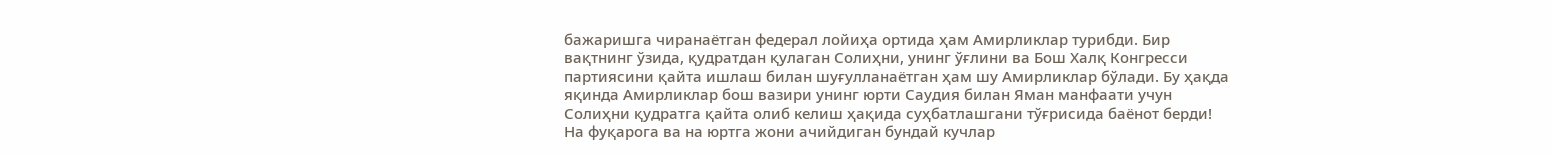бажаришга чиранаётган федерал лойиҳа ортида ҳам Амирликлар турибди. Бир вақтнинг ўзида, қудратдан қулаган Солиҳни, унинг ўғлини ва Бош Халқ Конгресси партиясини қайта ишлаш билан шуғулланаётган ҳам шу Амирликлар бўлади. Бу ҳақда яқинда Амирликлар бош вазири унинг юрти Саудия билан Яман манфаати учун Солиҳни қудратга қайта олиб келиш ҳақида суҳбатлашгани тўғрисида баёнот берди!
На фуқарога ва на юртга жони ачийдиган бундай кучлар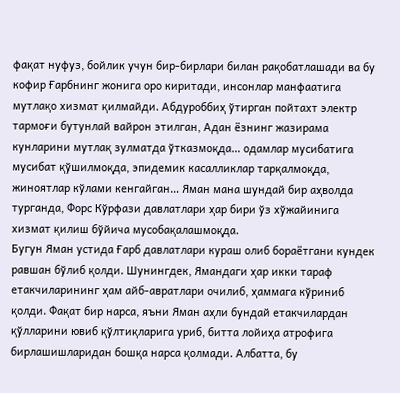фақат нуфуз, бойлик учун бир-бирлари билан рақобатлашади ва бу кофир Ғарбнинг жонига оро киритади, инсонлар манфаатига мутлақо хизмат қилмайди. Абдуроббиҳ ўтирган пойтахт электр тармоғи бутунлай вайрон этилган, Адан ёзнинг жазирама кунларини мутлақ зулматда ўтказмоқда… одамлар мусибатига мусибат қўшилмоқда, эпидемик касалликлар тарқалмоқда, жиноятлар кўлами кенгайган… Яман мана шундай бир аҳволда турганда, Форс Кўрфази давлатлари ҳар бири ўз хўжайинига хизмат қилиш бўйича мусобақалашмоқда.
Бугун Яман устида Ғарб давлатлари кураш олиб бораётгани кундек равшан бўлиб қолди. Шунингдек, Ямандаги ҳар икки тараф етакчиларининг ҳам айб-авратлари очилиб, ҳаммага кўриниб қолди. Фақат бир нарса, яъни Яман аҳли бундай етакчилардан қўлларини ювиб қўлтиқларига уриб, битта лойиҳа атрофига бирлашишларидан бошқа нарса қолмади. Албатта, бу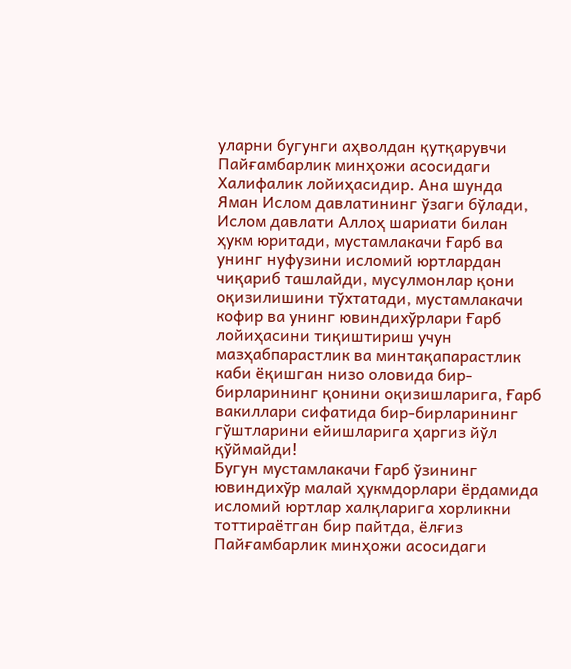уларни бугунги аҳволдан қутқарувчи Пайғамбарлик минҳожи асосидаги Халифалик лойиҳасидир. Ана шунда Яман Ислом давлатининг ўзаги бўлади, Ислом давлати Аллоҳ шариати билан ҳукм юритади, мустамлакачи Ғарб ва унинг нуфузини исломий юртлардан чиқариб ташлайди, мусулмонлар қони оқизилишини тўхтатади, мустамлакачи кофир ва унинг ювиндихўрлари Ғарб лойиҳасини тиқиштириш учун мазҳабпарастлик ва минтақапарастлик каби ёқишган низо оловида бир-бирларининг қонини оқизишларига, Ғарб вакиллари сифатида бир-бирларининг гўштларини ейишларига ҳаргиз йўл қўймайди!
Бугун мустамлакачи Ғарб ўзининг ювиндихўр малай ҳукмдорлари ёрдамида исломий юртлар халқларига хорликни тоттираётган бир пайтда, ёлғиз Пайғамбарлик минҳожи асосидаги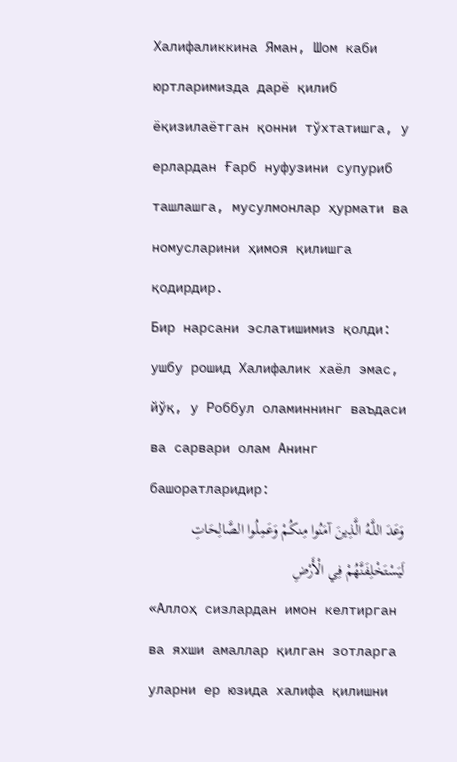Халифаликкина Яман, Шом каби юртларимизда дарё қилиб ёқизилаётган қонни тўхтатишга, у ерлардан Ғарб нуфузини супуриб ташлашга, мусулмонлар ҳурмати ва номусларини ҳимоя қилишга қодирдир.
Бир нарсани эслатишимиз қолди: ушбу рошид Халифалик хаёл эмас, йўқ, у Роббул оламиннинг ваъдаси ва сарвари олам Aнинг башоратларидир:
وَعَدَ اللَّـهُ الَّذِينَ آمَنُوا مِنكُمْ وَعَمِلُوا الصَّالِحَاتِ لَيَسْتَخْلِفَنَّهُمْ فِي الْأَرْضِ
«Аллоҳ сизлардан имон келтирган ва яхши амаллар қилган зотларга уларни ер юзида халифа қилишни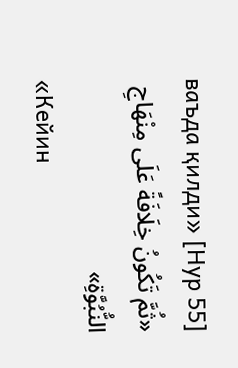ваъда қилди» [Нур 55]
«ثُمَّ تَكُونُ خِلَافَةً عَلَى مِنْهَاجِ النُّبُوَّةِ»
«Кейин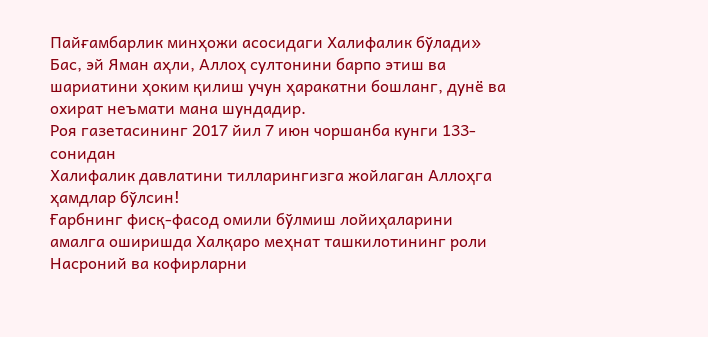Пайғамбарлик минҳожи асосидаги Халифалик бўлади»
Бас, эй Яман аҳли, Аллоҳ султонини барпо этиш ва шариатини ҳоким қилиш учун ҳаракатни бошланг, дунё ва охират неъмати мана шундадир.
Роя газетасининг 2017 йил 7 июн чоршанба кунги 133-сонидан
Халифалик давлатини тилларингизга жойлаган Аллоҳга ҳамдлар бўлсин!
Ғарбнинг фисқ-фасод омили бўлмиш лойиҳаларини амалга оширишда Халқаро меҳнат ташкилотининг роли
Насроний ва кофирларни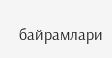байрамлари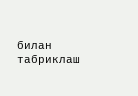билан табриклаш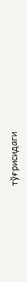тўғрисидаги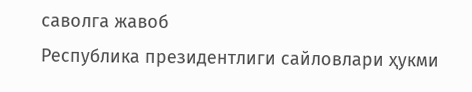саволга жавоб
Республика президентлиги сайловлари ҳукми